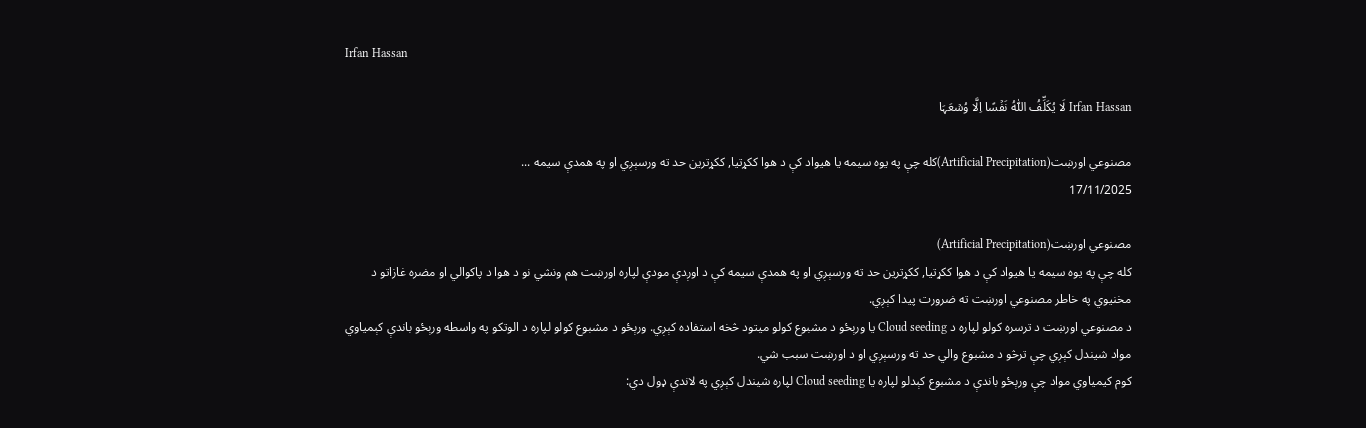Irfan Hassan

Irfan Hassan لَا یُکَلِّفُ اللّٰہُ نَفۡسًا اِلَّا وُسۡعَہَا

مصنوعي اورښت(Artificial Precipitation)کله چې په یوه سیمه یا هیواد کې د هوا ککړتيا, ککړترين حد ته ورسېږي او په همدې سيمه ...
17/11/2025

مصنوعي اورښت(Artificial Precipitation)
کله چې په یوه سیمه یا هیواد کې د هوا ککړتيا, ککړترين حد ته ورسېږي او په همدې سيمه کې د اوږدې مودې لپاره اورښت هم ونشي نو د هوا د پاکوالي او مضره غازاتو د مخنيوي په خاطر مصنوعي اورښت ته ضرورت پیدا کېږي.
د مصنوعي اورښت د ترسره کولو لپاره د Cloud seeding یا ورېځو د مشبوع کولو میتود څخه استفاده کېږي. ورېځو د مشبوع کولو لپاره د الوتکو په واسطه ورېځو باندې کېمياوي مواد شيندل کېږي چې ترڅو د مشبوع والي حد ته ورسېږي او د اورښت سبب شي.
کوم کیمیاوي مواد چې ورېځو باندې د مشبوع کېدلو لپاره یا Cloud seeding لپاره شيندل کېږي په لاندې ډول دي: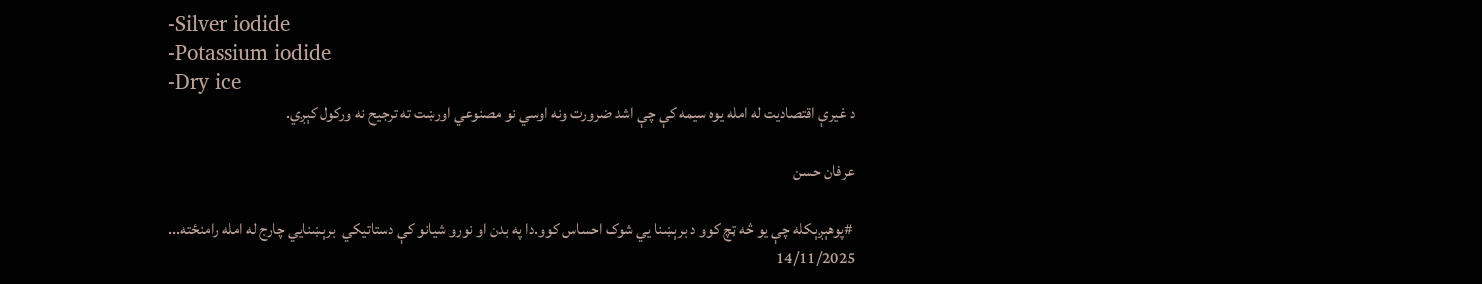-Silver iodide
-Potassium iodide
-Dry ice
د غیرې اقتصاديت له امله یوه سيمه کې چې اشد ضرورت ونه اوسي نو مصنوعي اورښت ته ترجیح نه ورکول کېږي.

عرفان حسن

 #پوهېږېکله چې یو څه ټچ کوو د برېښنا یي شوک احساس کوو.دا په بدن او نورو شیانو کې دستاتیکي  برېښنایي چارج له امله رامنځته...
14/11/2025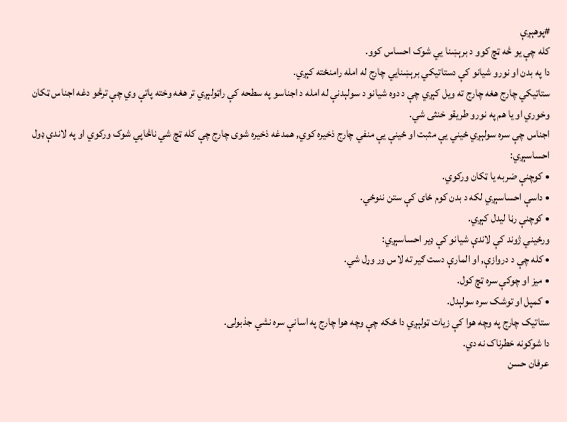#پوهېږې
کله چې یو څه ټچ کوو د برېښنا یي شوک احساس کوو.
دا په بدن او نورو شیانو کې دستاتیکي برېښنایي چارج له امله رامنځته کېږي.
ستاتیکي چارج هغه چارج ته ویل کېږي چې د دوه شیانو د سولېدنې له امله د اجناسو په سطحه کې راټولېږي تر هغه وخته پاتې وي چې ترڅو دغه اجناس ټکان وخوري او یا هم په نورو طریقو خنثی شي.
اجناس چې سره سولېږي ځیني یې مثبت او ځینې یې منفي چارج ذخیره کوي, همدغه ذخیره شوی چارج چې کله ټچ شي ناڅاپي شوک ورکوي او په لاندې ډول احساسېږي:
• کوچنې ضربه یا ټکان ورکوي.
• داسې احساسېږي لکه د بدن کوم ځای کې ستن ننوځي.
• کوچنې رڼا لیدل کېږي.
ورځیني ژوند کې لاندې شیانو کې ډیر احساسېږي:
• کله چې د دروازې, او المارې دست ګیر ته لاس ور وړل شي.
• میز او چوکې سره ټچ کول.
• کمپل او توشک سره سولېدل.
ستاتیک چارج په وچه هوا کې زیات ټولېږي دا ځکه چې وچه هوا چارج په اسانې سره نشي جذبولی.
دا شوکونه خطرناک نه دي.
عرفان حسن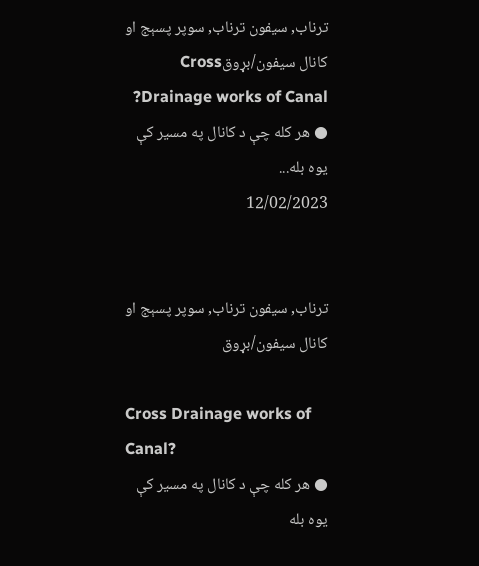ترناب, سیفون ترناب, سوپر پسېج او کانال سیفون/بړوقCross Drainage works of Canal?  ● هر کله چې د کانال په مسير کې یوه بله...
12/02/2023


ترناب, سیفون ترناب, سوپر پسېج او کانال سیفون/بړوق

Cross Drainage works of Canal?
● هر کله چې د کانال په مسير کې یوه بله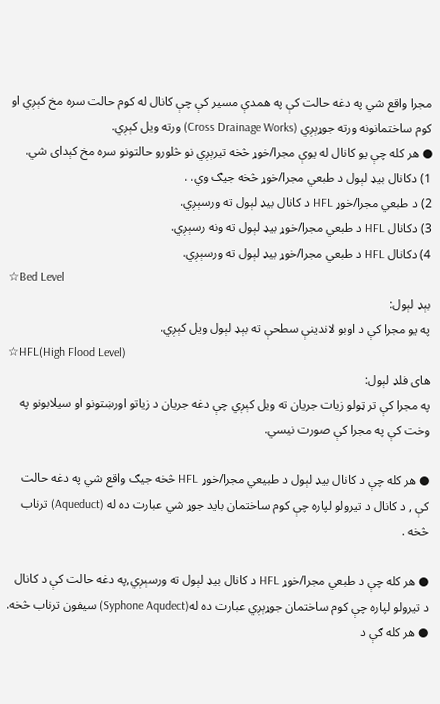مجرا واقع شي په دغه حالت کې په همدې مسير کې چې کانال له کوم حالت سره مخ کېږي او کوم ساختمانونه ورته جوړېږي (Cross Drainage Works) ورته ویل کېږي.
● هر کله چې یو کانال له یوې مجرا/خوړ څخه تیرېږي نو څلورو حالتونو سره مخ کېدای شي.
1) دکانال بیډ لېول د طبعي مجرا/خوړ څخه جیګ وي. .
2) د طبعي مجرا/خوړ HFL د کانال بیډ لېول ته ورسېږي.
3) دکانال HFL د طبعي مجرا/خوړ بیډ لېول ته ونه رسېږي.
4) دکانال HFL د طبعي مجرا/خوړ بیډ لېول ته ورسېږي.
☆Bed Level
بېډ لېول:
په یو مجرا کې د اوبو لاندينې سطحې ته بېډ لېول ویل کېږي.
☆HFL(High Flood Level)
های فلډ لېول:
په مجرا کې تر ټولو زیات جریان ته ویل کېږي چې دغه جريان د زیاتو اورښتونو او سیلابونو په وخت کې په مجرا کې صورت نیسي.

● هر کله چې د کانال بیډ لېول د طبيعي مجرا/خوړ HFL څخه جیګ واقع شي په دغه حالت کې , د کانال د تیرولو لپاره چې کوم ساختمان باید جوړ شي عبارت ده له (Aqueduct) ترناب څخه .

● هر کله چې د طبعي مجرا/خوړ HFL د کانال بیډ لېول ته ورسېږي,په دغه حالت کې د کانال د تیرولو لپاره چې کوم ساختمان جوړېږي عبارت ده له(Syphone Aqudect) سیفون ترناب څخه.
● هر کله ګې د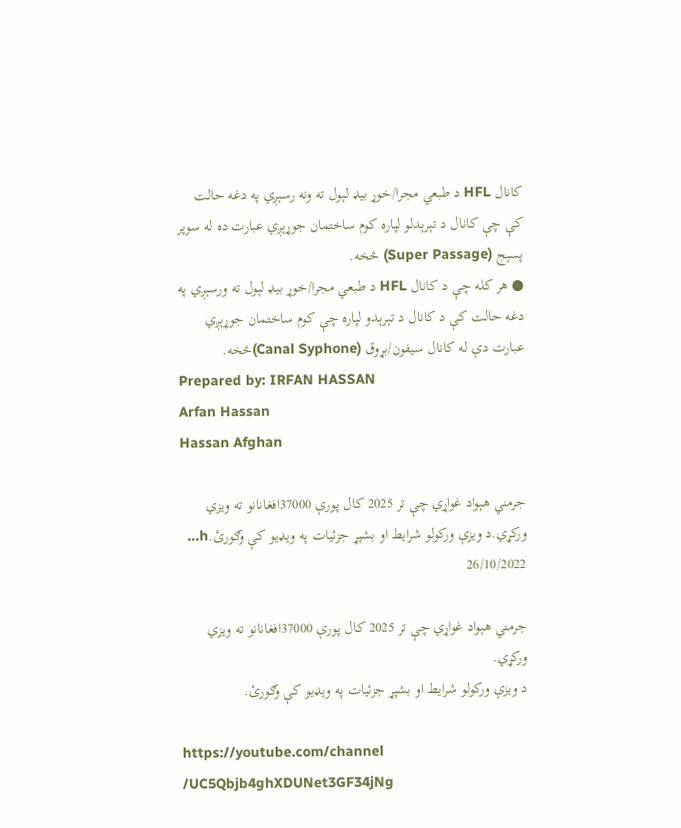کانال HFL د طبعي مجرا/خوړ بیډ لېول ته ونه رسېږي په دغه حالت کې چې کانال د تېرېدلو لپاره کوم ساختمان جوړېږي عبارت ده له سوپر پسېج (Super Passage) څخه.
● هر کله چې د کانال HFL د طبعي مجرا/خوړ بیډ لېول ته ورسېږي په دغه حالت کې د کانال د تېرېدو لپاره چې کوم ساختمان جوړېږي عبارت دې له کانال سیفون/بړوق (Canal Syphone)څخه.
Prepared by: IRFAN HASSAN
Arfan Hassan
Hassan Afghan

جرمني هېواد غواړي چې تر 2025 کال پورې 37000افغانانو ته ويزي ورکړي.د ویزې ورکولو شرایط او بشپړ جزئيات په ويډيو کې وګورئ.h...
26/10/2022

جرمني هېواد غواړي چې تر 2025 کال پورې 37000افغانانو ته ويزي ورکړي.
د ویزې ورکولو شرایط او بشپړ جزئيات په ويډيو کې وګورئ.

https://youtube.com/channel
/UC5Qbjb4ghXDUNet3GF34jNg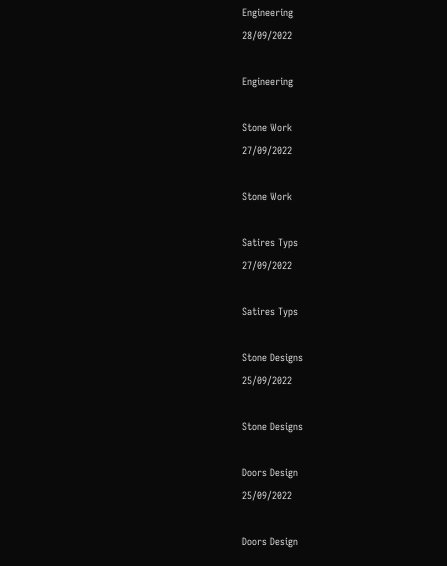Engineering
28/09/2022

Engineering

Stone Work
27/09/2022

Stone Work

Satires Typs
27/09/2022

Satires Typs

Stone Designs
25/09/2022

Stone Designs

Doors Design
25/09/2022

Doors Design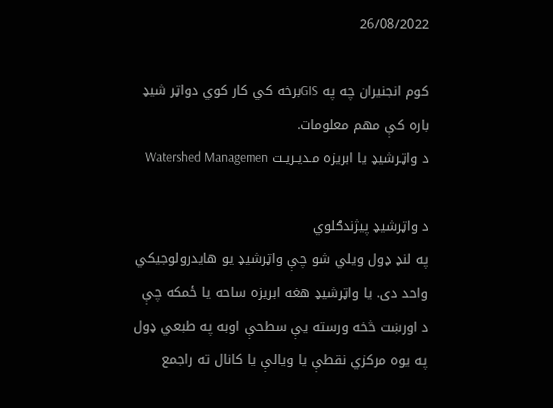26/08/2022

کوم انجنيران چه په GISبرخه کي کار کوي دواټر شيډ باره کې مهم معلومات.
د واټـرشیډ یا ابریزه مـدیـریـت Watershed Managemen

د واټرشیډ پیژندګلوي
په لنډ ډول ویلي شو چې واټرشیډ یو هایدرولوجیکي واحد دی. یا واټرشیډ هغه ابریزه ساحه یا ځمکه چې د اورښت څخه ورسته یې سطحې اوبه په طبعي ډول په یوه مرکزي نقطې یا ویالې یا کانال ته راجمع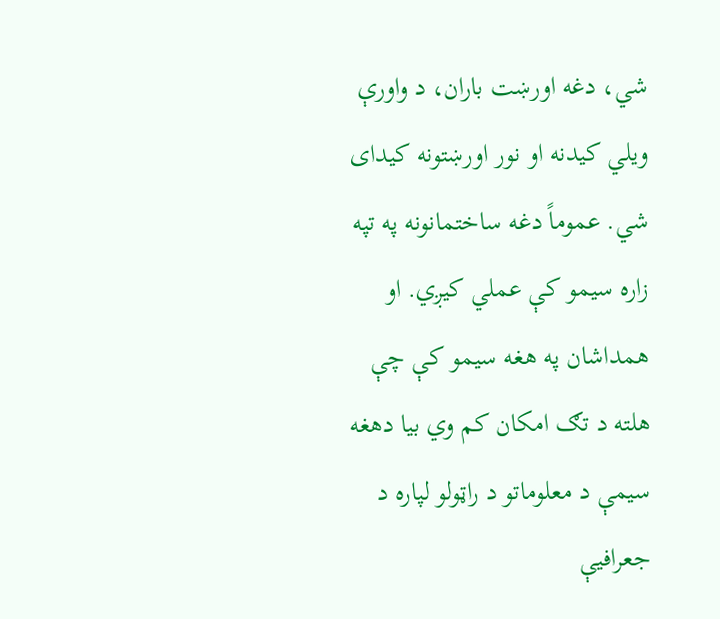شي، دغه اورښت باران، د واورې ویلي کیدنه او نور اورښتونه کیدای شي. عموماً دغه ساختمانونه په تپه زاره سیمو کې عملي کیږي. او همداشان په هغه سیمو کې چې هلته د تګ امکان کم وي بیا دهغه سیمې د معلوماتو د راټولو لپاره د جعرافیې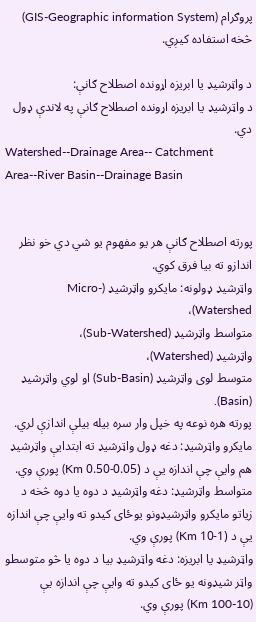پروګرام (GIS-Geographic information System) څخه استفاده کیږي.

د واټرشیډ یا ابریزه اړونده اصطلاح ګانې:
د واټرشیډ یا ابریزه اړونده اصطلاح ګانې په لاندې ډول دي.
Watershed--Drainage Area-- Catchment Area--River Basin--Drainage Basin


پورته اصطلاح ګانې هر یو مفهوم یو شي دي خو نظر اندازو ته بیا فرق کوي.
واټرشیډ ډولونه: مایکرو واټرشیډ (Micro-Watershed)،
متواسط واټرشیډ (Sub-Watershed)،
واټرشیډ (Watershed)،
متوسط لوی واټرشیډ (Sub-Basin) او لوي واټرشیډ (Basin).
پورته هره نوعه په خپل وار سره بیله بیلې اندازې لري.
مایکرو واټرشیډ: دغه ډول واټرشیډ ته ابتدایې واټرشیډ هم وایې چې اندازه یې د (0.05-0.50 Km) پورې وي.
متواسط واټرشیډ: دغه واټرشیډ د دوه یا دوه څخه د زیاتو مایکرو واټرشیډونو یوځای کیدو ته وایې چې اندازه یې د (1-10 Km) پورې وي.
واټرشیډ یا ابریزه: دغه واټرشیډ بیا د دوه یا څو متوسطو واټر شیډونه یو ځای کیدو ته وایې چې اندازه یې (10-100 Km) پورې وي.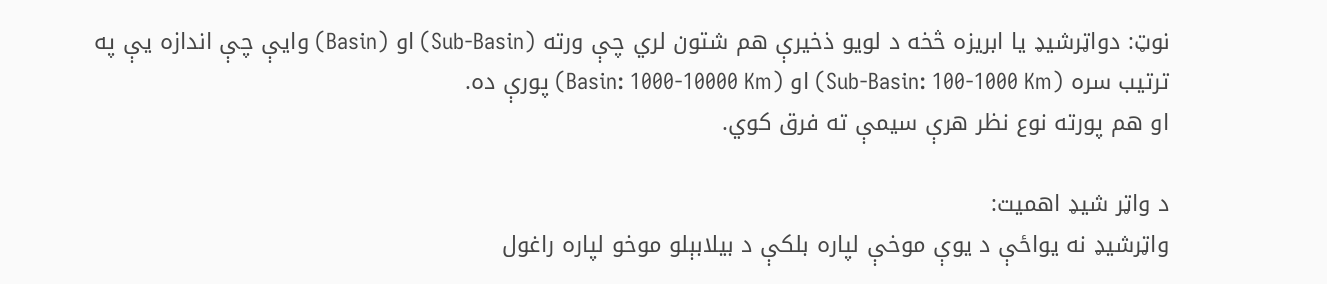نوټ: دواټرشیډ یا ابریزه څخه د لویو ذخیرې هم شتون لري چې ورته (Sub-Basin) او (Basin) وایې چې اندازه یې په ترتیب سره (Sub-Basin: 100-1000 Km) او (Basin: 1000-10000 Km) پورې ده.
او هم پورته نوع نظر هرې سیمې ته فرق کوي.

د واټر شیډ اهمیت:
واټرشیډ نه یواځې د یوې موخې لپاره بلکې د بیلابېلو موخو لپاره راغول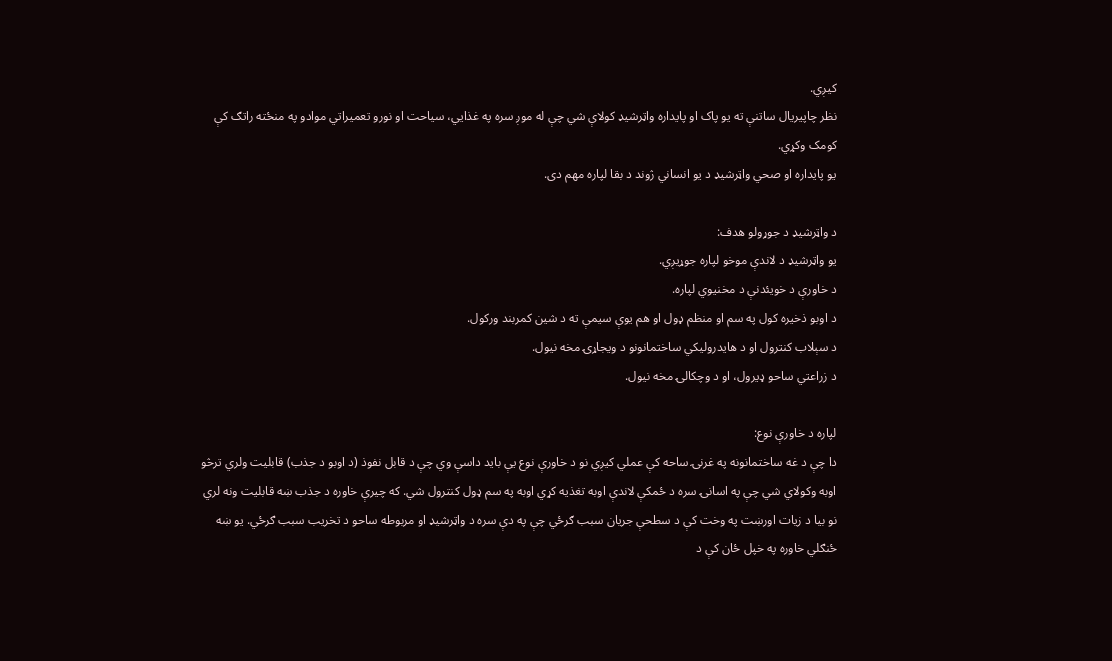کیږي.
نظر چاپیریال ساتنې ته یو پاک او پایداره واټرشیډ کولاې شي چې له موږ سره په غذایي، سیاحت او نورو تعمیراتي موادو په منځته راتګ کې کومک وکړي.
یو پایداره او صحي واټرشیډ د یو انساني ژوند د بقا لپاره مهم دی.

د واټرشیډ د جوړولو هدف:
یو واټرشیډ د لاندې موخو لپاره جوړیږي.
د خاورې د خویئدنې د مخنیوي لپاره.
د اوبو ذخیره کول په سم او منظم ډول او هم یوې سیمې ته د شین کمربند ورکول.
د سېلاب کنترول او د هایدرولیکي ساختمانونو د ویجاړۍ مخه نیول.
د زراعتي ساحو ډیرول، او د وچکالۍ مخه نیول.

لپاره د خاورې نوع:
دا چې د غه ساختمانونه په غرنۍ ساحه کې عملي کیږي نو د خاورې نوع یې باید داسې وي چې د قابل نفوذ (د اوبو د جذب) قابلیت ولري ترڅو اوبه وکولاي شي چې په اسانۍ سره د ځمکې لاندې اوبه تغذیه کړي اوبه په سم ډول کنترول شي. که چیرې خاوره د جذب ښه قابلیت ونه لري نو بیا د زیات اورښت په وخت کې د سطحې جریان سبب ګرځي چې په دې سره د واټرشیډ او مربوطه ساحو د تخریب سبب ګرځي. یو ښه ځنګلي خاوره په خپل ځان کې د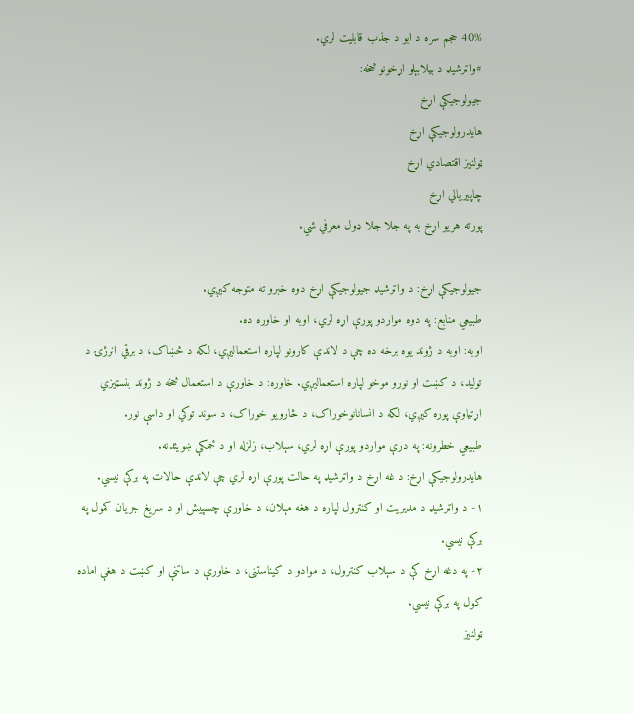40% حجم سره د ابو د جذب قابلیت لري.
#واټرشیډ د بیلابېلو اړخونو څخه:
جیولوجیکې اړخ
هایدرولوجیکې اړخ
ټولنیز اقتصادي اړخ
چاپیریالي اړخ
پورته هریو اړخ به په جلا جلا ډول معرفي شي.

جیولوجیکې اړخ: د واټرشیډ جیولوجیکې اړخ دوه خبرو ته متوجه کیږي.
طبیعي منابع: په دوه مواردو پورې اړه لري، اوبه او خاوره ده.
اوبه: اوبه د ژوند یوه برخه ده چې د لاندې کارونو لپاره استعمالیږي، لکه د څښاک، د برقي انرژۍ د تولید، د کښت او نورو موخو لپاره استعمالیږي. خاوره: د خاورې د استعمال څخه د ژوند بنسټیزي اړتیاوې پوره کیږي، لکه د انسانانوخوراک، د څارویو خوراک، د سوند توکي او داسې نور.
طبیعي خطرونه: په درې مواردو پورې اړه لري، سېلاب، زلزله او د ځمکې ښویئدنه.
هایدرولوجیکې اړخ: د غه اړخ د واټرشیډ په حالت پورې اړه لري چې لاندې حالات په برکې نیسي.
۱- د واټرشیډ د مدیریت او کنترول لپاره د هغه مېلان، د خاورې چسپیش او د سریغ جریان کمول په برکې نیسي.
۲- په دغه اړخ کې د سېلاب کنترول، د موادو د کیناستنی، د خاورې د ساتنې او کښت د هغې اماده کول په برکې نیسي.
ټولنیز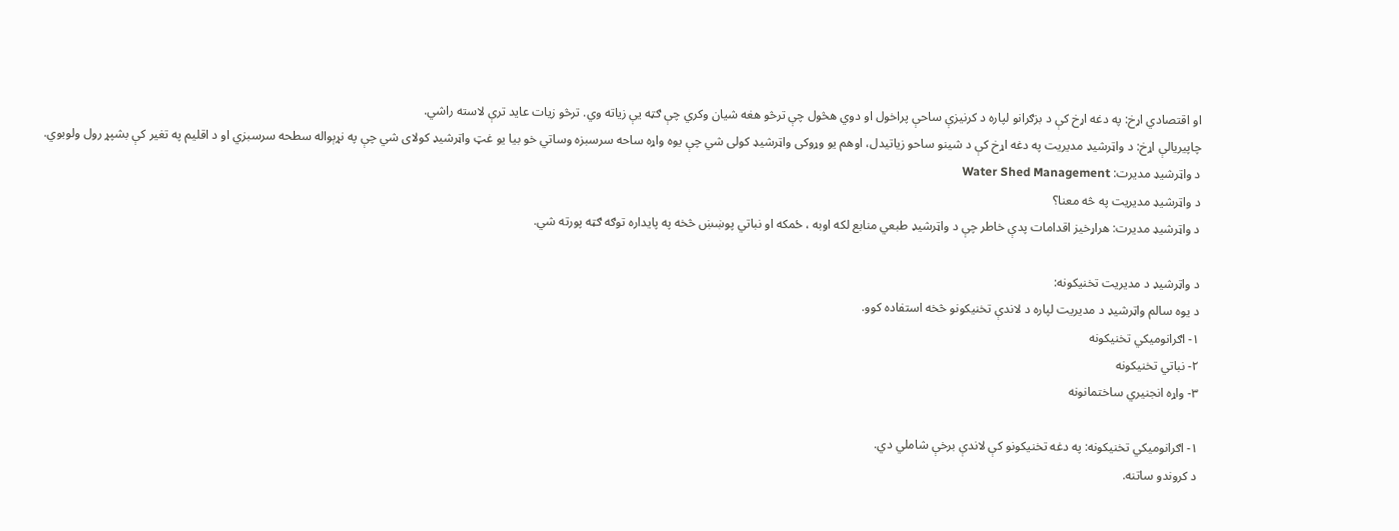او اقتصادي اړخ: په دغه اړخ کې د بزګرانو لپاره د کرنیزې ساحې پراخول او دوي هڅول چې ترڅو هغه شیان وکري چې ګټه یې زیاته وي. ترڅو زیات عاید ترې لاسته راشي.
چاپیریالې اړخ: د واټرشیډ مدیریت په دغه اړخ کې د شینو ساحو زیاتیدل، اوهم یو وړوکی واټرشیډ کولی شي چې یوه واړه ساحه سرسبزه وساتي خو بیا یو غټ واټرشیډ کولای شي چې په نړېواله سطحه سرسبزي او د اقلیم په تغیر کې بشپړ رول ولوبوي.
د واټرشیډ مدیرت: Water Shed Management
د واټرشیډ مدیریت په څه معنا؟
د واټرشیډ مدیرت: هراړخیز اقدامات پدې خاطر چې د واټرشیډ طبعي منابع لکه اوبه ، ځمکه او نباتي پوښښ څخه په پایداره توګه ګټه پورته شي.

د واټرشیډ د مدیریت تخنیکونه:
د یوه سالم واټرشیډ د مدیریت لپاره د لاندې تخنیکونو څخه استفاده کوو.
۱- اګرانومیکي تخنیکونه
۲- نباتي تخنیکونه
۳- واړه انجنیري ساختمانونه

۱- اګرانومیکي تخنیکونه: په دغه تخنیکونو کې لاندې برخې شاملي دي.
د کروندو ساتنه.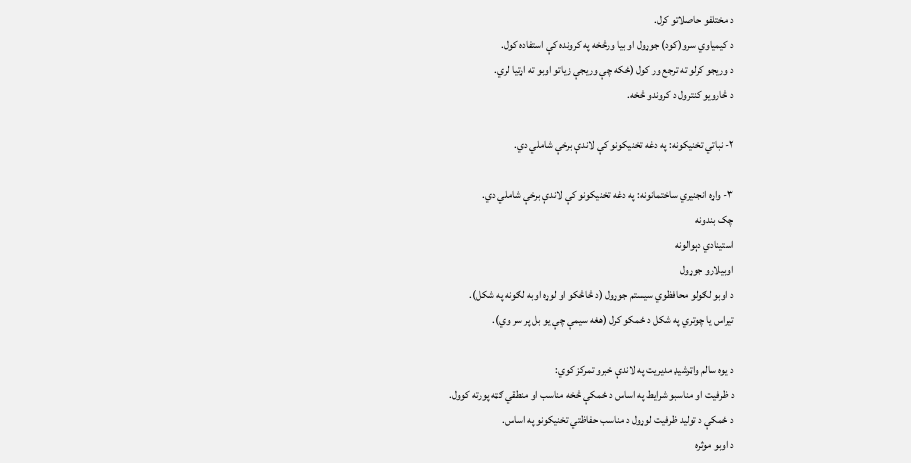د مختلفو حاصلاتو کرل.
د کیمیاوي سرو(کود) جوړول او بیا ورڅخه په کرونده کې استفاده کول.
د وریجو کرلو ته ترجع ور کول (ځکه چې وریجې زیاتو اوبو ته اړتیا لري.
د څارویو کنترول د کروندو څخه.

۲- نباتي تخنیکونه: په دغه تخنیکونو کې لاندې برخې شاملي دي.

۳- واړه انجنیري ساختمانونه: په دغه تخنیکونو کې لاندې برخې شاملي دي.
چک بندونه
استینادي دېوالونه
اوبیلارو جوړول
د اوبو لګولو محافظوي سیستم جوړول (د څاڅکو او لوړه اوبه لګونه په شکل).
تیراس یا چوتري په شکل د ځمکو کرل (هغه سیمې چې یو بل پر سر وي).

د یوه سالم واټرشیډ مدیریت په لاندې خبرو تمرکز کوي:
د ظرفیت او مناسبو شرایط په اساس د ځمکې څخه مناسب او منطقي ګټه پورته کوول.
د ځمکې د تولید ظرفیت لوړول د مناسب حفاظتي تخنیکونو په اساس.
د اوبو موثره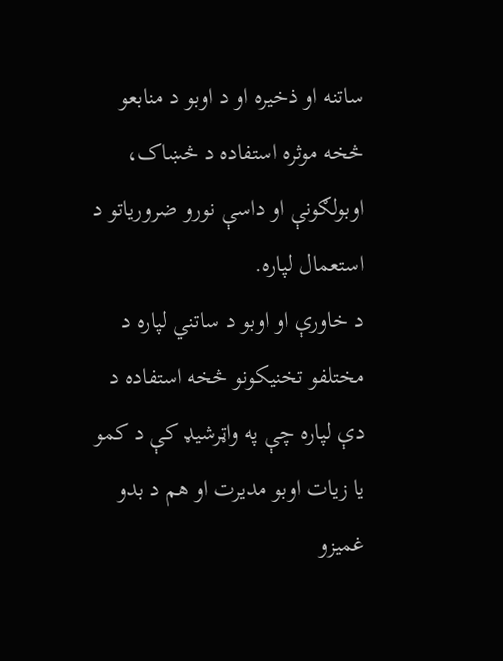ساتنه او ذخیره او د اوبو د منابعو څخه موثره استفاده د څښاک، اوبولګونې او داسې نورو ضروریاتو د استعمال لپاره.
د خاورې او اوبو د ساتني لپاره د مختلفو تخنیکونو څخه استفاده د دې لپاره چې په واټرشیډ کې د کمو یا زیات اوبو مدیرت او هم د بدو غمیزو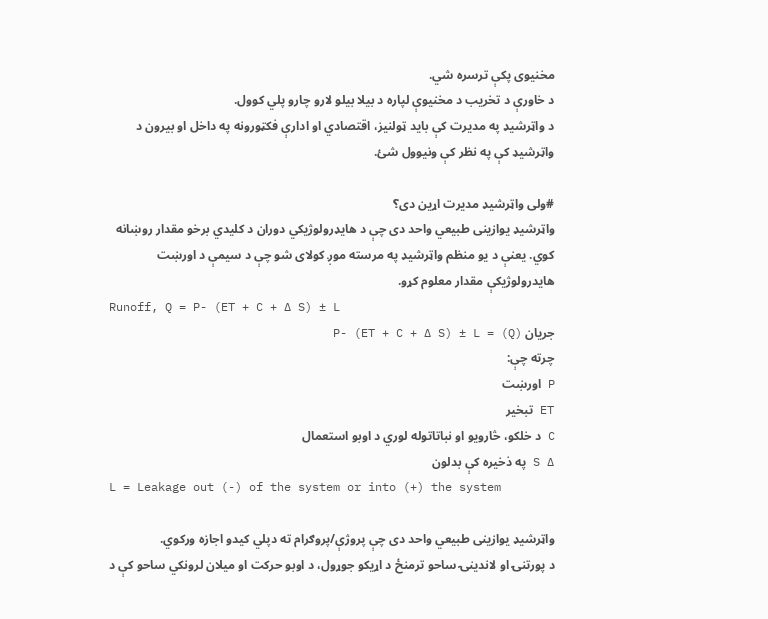مخنیوی پکې ترسره شي.
د خاورې د تخریب د مخنیوې لپاره د بیلا بیلو لارو چارو پلي کوول.
د واټرشیډ په مدیرت کې باید ټولنیز، اقتصادي او ادارې فکټورونه په داخل او بیرون د واټرشیډ کې په نظر کې ونیوول شئ.

#ولی واټرشیډ مدیرت اړین دی؟
واټرشیډ یوازینی طبیعي واحد دی چې د هايډرولوژیکي دوران د کلیدي برخو مقدار روښانه کوي. یعنې د یو منظم واټرشیډ په مرسته موږ کولای شو چې د سیمې د اورښت هایدرولوژیکې مقدار معلوم کړو.
Runoff, Q = P- (ET + C + ∆ S) ± L
جریان (Q) = P- (ET + C + ∆ S) ± L
چرته چې:
P اورښت
ET تبخیر
C د خلکو، څارویو او نباتاتوله لوري د اوبو استعمال
∆ S په ذخیره کې بدلون
L = Leakage out (-) of the system or into (+) the system

واټرشیډ یوازینی طبیعي واحد دی چې پروژې/پروګرام ته دپلي کیدو اجازه ورکوي.
د پورتنۍ او لاندینۍ ساحو ترمنځ د اړیکو جوړول، د اوبو حرکت او میلان لرونکي ساحو کې د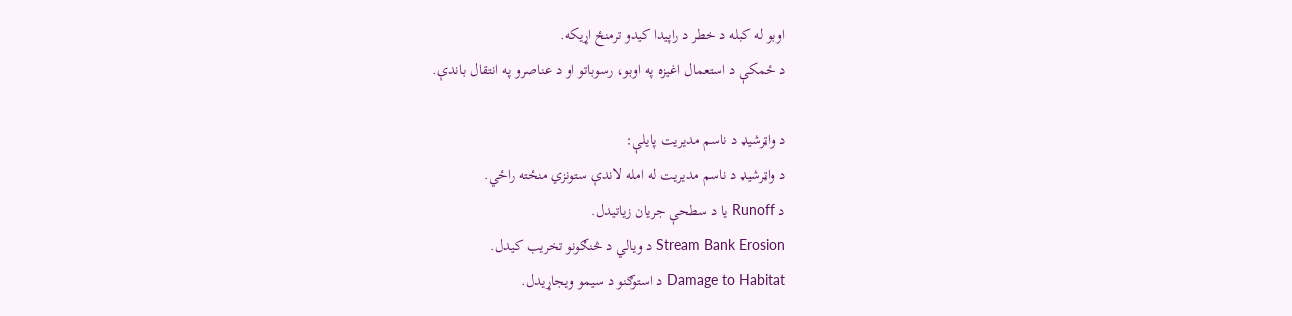اوبو له کبله د خطر د راپیدا کیدو ترمنځ اړیکه.
د ځمکې د استعمال اغیزه په اوبو، رسوباتو او د عناصرو په انتقال باندې.

د واټرشیډ د ناسم مدیریت پایلې:
د واټرشیډ د ناسم مدیریت له امله لاندې ستونزي منځته راځي.
د Runoff یا د سطحې جریان زیاتیدل.
Stream Bank Erosion د ویالي د څنګونو تخریب کیدل.
Damage to Habitat د استوګنو د سیمو ویجاړیدل.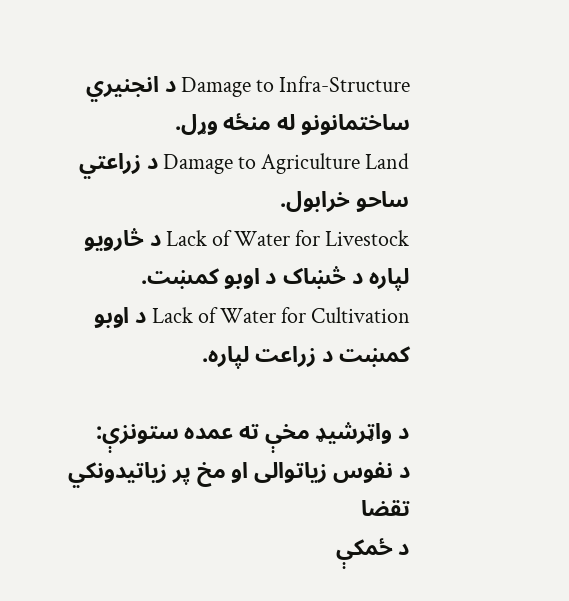Damage to Infra-Structure د انجنیري ساختمانونو له منځه وړل.
Damage to Agriculture Land د زراعتي ساحو خرابول.
Lack of Water for Livestock د څارویو لپاره د څښاک د اوبو کمښت.
Lack of Water for Cultivation د اوبو کمښت د زراعت لپاره.

د واټرشیډ مخې ته عمده ستونزې:
د نفوس زیاتوالی او مخ پر زیاتیدونکي تقضا
د ځمکې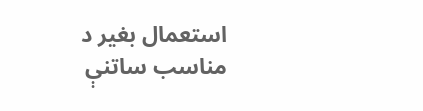استعمال بغیر د مناسب ساتنې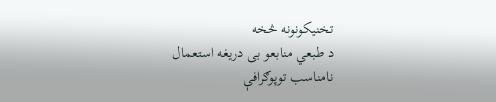تخنیکونونه څخه
د طبعي منابعو بی دریغه استعمال
نامناسب توپوګرافې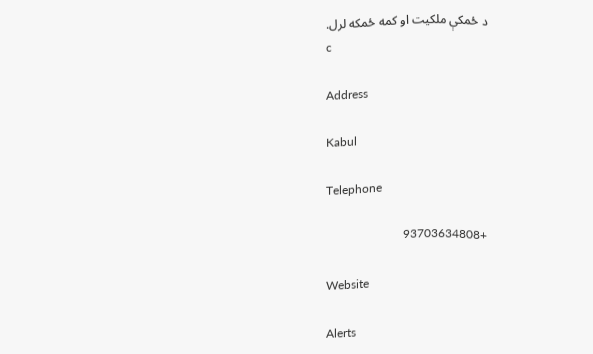د ځمکې ملکیت او کمه ځمکه لرل.
c

Address

Kabul

Telephone

+93703634808

Website

Alerts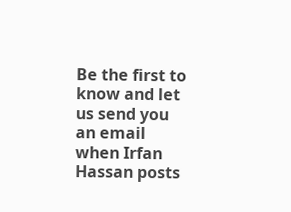Be the first to know and let us send you an email when Irfan Hassan posts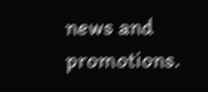news and promotions.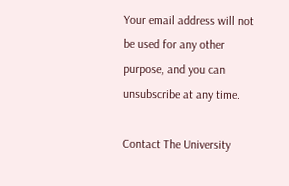Your email address will not be used for any other purpose, and you can unsubscribe at any time.

Contact The University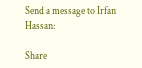Send a message to Irfan Hassan:

Share